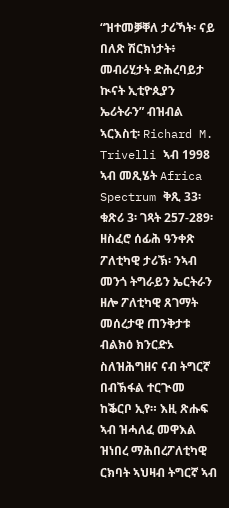“ዝተመቓቐለ ታሪኻት፡ ናይ በለጽ ሽርክነታት፥ መብሪሂታት ድሕረባይታ ኲናት ኢቲዮጲያን ኤሪትራን” ብዝብል ኣርእስቲ፡ Richard M. Trivelli ኣብ 1998 ኣብ መጺሄት Africa Spectrum ቅጺ 33፡ ቁጽሪ 3፡ ገጻት 257-289፡ ዘስፈሮ ሰፊሕ ዓንቀጽ ፖለቲካዊ ታሪኽ፡ ንኣብ መንጎ ትግራይን ኤርትራን ዘሎ ፖለቲካዊ ጸገማት መሰረታዊ ጠንቅታቱ ብልክዕ ክንርድኦ ስለዝሕግዘና ናብ ትግርኛ በብኽፋል ተርጒመ ከቕርቦ ኢየ። እዚ ጽሑፍ ኣብ ዝሓለፈ መዋእል ዝነበረ ማሕበረፖለቲካዊ ርክባት ኣህዛብ ትግርኛ ኣብ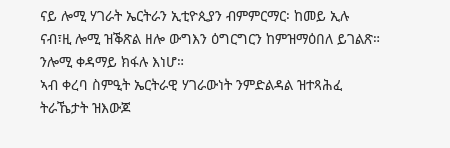ናይ ሎሚ ሃገራት ኤርትራን ኢቲዮጲያን ብምምርማር፡ ከመይ ኢሉ ናብ፣ዚ ሎሚ ዝቕጽል ዘሎ ውግእን ዕግርግርን ከምዝማዕበለ ይገልጽ። ንሎሚ ቀዳማይ ክፋሉ እነሆ።
ኣብ ቀረባ ስምዒት ኤርትራዊ ሃገራውነት ንምድልዳል ዝተጻሕፈ ትራኼታት ዝእውጆ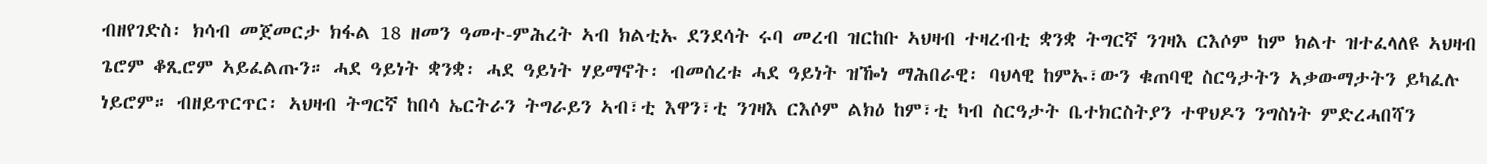ብዘየገድስ፡ ክሳብ መጀመርታ ክፋል 18 ዘመን ዓመተ-ምሕረት ኣብ ክልቲኡ ደንደሳት ሩባ መረብ ዝርከቡ ኣህዛብ ተዛረብቲ ቋንቋ ትግርኛ ንገዛእ ርእሶም ከም ክልተ ዝተፈላለዩ ኣህዛብ ጌሮም ቆጺሮም ኣይፈልጡን። ሓደ ዓይነት ቋንቋ፡ ሓደ ዓይነት ሃይማኖት፡ ብመሰረቱ ሓደ ዓይነት ዝዀነ ማሕበራዊ፡ ባህላዊ ከምኡ፣ውን ቁጠባዊ ስርዓታትን ኣቃውማታትን ይካፈሉ ነይሮም። ብዘይጥርጥር፡ ኣህዛብ ትግርኛ ከበሳ ኤርትራን ትግራይን ኣብ፣ቲ እዋን፣ቲ ንገዛእ ርእሶም ልክዕ ከም፣ቲ ካብ ስርዓታት ቤተክርስትያን ተዋህዶን ንግስነት ምድረሓበሻን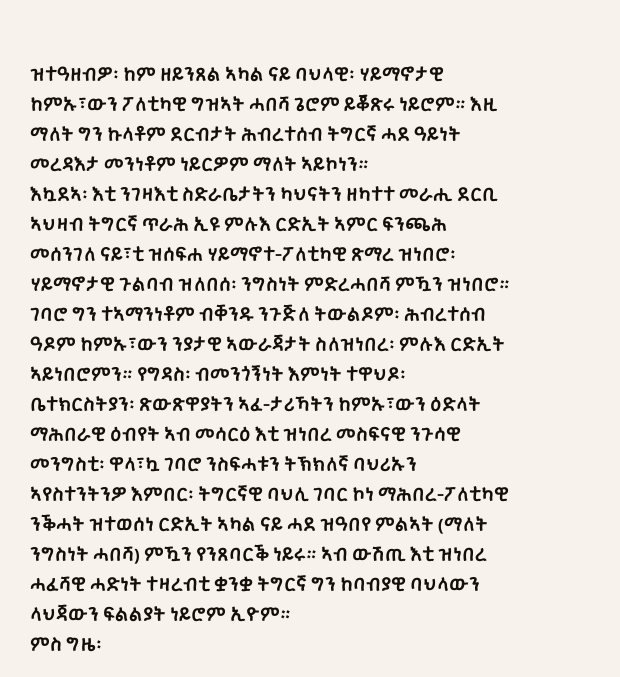ዝተዓዘብዎ፡ ከም ዘይንጸል ኣካል ናይ ባህላዊ፡ ሃይማኖታዊ ከምኡ፣ውን ፖለቲካዊ ግዝኣት ሓበሻ ጌሮም ይቖጽሩ ነይሮም። እዚ ማለት ግን ኩላቶም ደርብታት ሕብረተሰብ ትግርኛ ሓደ ዓይነት መረዳእታ መንነቶም ነይርዎም ማለት ኣይኮነን።
እኳደኣ፡ እቲ ንገዛእቲ ስድራቤታትን ካህናትን ዘካተተ መራሒ ደርቢ ኣህዛብ ትግርኛ ጥራሕ ኢዩ ምሉእ ርድኢት ኣምር ፍንጫሕ መሰንገለ ናይ፣ቲ ዝሰፍሐ ሃይማኖተ-ፖለቲካዊ ጽማረ ዝነበሮ፡ ሃይማኖታዊ ጉልባብ ዝለበሰ፡ ንግስነት ምድረሓበሻ ምዃን ዝነበሮ። ገባሮ ግን ተኣማንነቶም ብቐንዱ ንጉጅለ ትውልዶም፡ ሕብረተሰብ ዓዶም ከምኡ፣ውን ንያታዊ ኣውራጃታት ስለዝነበረ፡ ምሉእ ርድኢት ኣይነበሮምን። የግዳስ፡ ብመንጎኝነት እምነት ተዋህዶ፡ ቤተክርስትያን፡ ጽውጽዋያትን ኣፈ-ታሪኻትን ከምኡ፣ውን ዕድላት ማሕበራዊ ዕብየት ኣብ መሳርዕ እቲ ዝነበረ መስፍናዊ ንጉሳዊ መንግስቲ፡ ዋላ፣ኳ ገባሮ ንስፍሓቱን ትኽክለኛ ባህሪኡን ኣየስተንትንዎ እምበር፡ ትግርኛዊ ባህሊ ገባር ኮነ ማሕበረ-ፖለቲካዊ ንቕሓት ዝተወሰነ ርድኢት ኣካል ናይ ሓደ ዝዓበየ ምልኣት (ማለት ንግስነት ሓበሻ) ምዃን የንጸባርቕ ነይሩ። ኣብ ውሽጢ እቲ ዝነበረ ሓፈሻዊ ሓድነት ተዛረብቲ ቋንቋ ትግርኛ ግን ከባብያዊ ባህላውን ላህጃውን ፍልልያት ነይሮም ኢዮም።
ምስ ግዜ፡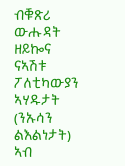ብቑጽሪ ውሑዳት ዘይኰና ናኣሽቱ ፖለቲካውያን ኣሃዱታት (ንኡሳን ልእልነታት) ኣብ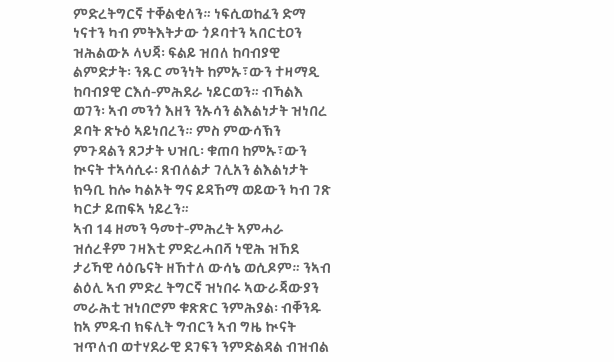ምድረትግርኛ ተቐልቂለን። ነፍሲወከፈን ድማ ነናተን ካብ ምትእትታው ጎዶባተን ኣበርቲዐን ዝሕልውኦ ላህጃ፡ ፍልይ ዝበለ ከባብያዊ ልምድታት፡ ንጹር መንነት ከምኡ፣ውን ተዛማዲ ከባብያዊ ርእሰ-ምሕደራ ነይርወን። ብኻልእ ወገን፡ ኣብ መንጎ እዘን ንኡሳን ልእልነታት ዝነበረ ዶባት ጽኑዕ ኣይነበረን። ምስ ምውሳኽን ምጉዳልን ጸጋታት ህዝቢ፡ ቁጠባ ከምኡ፣ውን ኲናት ተኣሳሲሩ፡ ጸብለልታ ገሊአን ልእልነታት ክዓቢ ከሎ ካልኦት ግና ይዳኸማ ወይውን ካብ ገጽ ካርታ ይጠፍኣ ነይረን።
ኣብ 14 ዘመን ዓመተ-ምሕረት ኣምሓራ ዝሰረቶም ገዛእቲ ምድረሓበሻ ነዊሕ ዝኸደ ታሪኻዊ ሳዕቤናት ዘኸተለ ውሳኔ ወሲዶም። ንኣብ ልዕሊ ኣብ ምድረ ትግርኛ ዝነበሩ ኣውራጃውያን መራሕቲ ዝነበሮም ቁጽጽር ንምሕያል፡ ብቐንዱ ከኣ ምዱብ ክፍሊት ግብርን ኣብ ግዜ ኲናት ዝጥለብ ወተሃደራዊ ደገፍን ንምድልዳል ብዝብል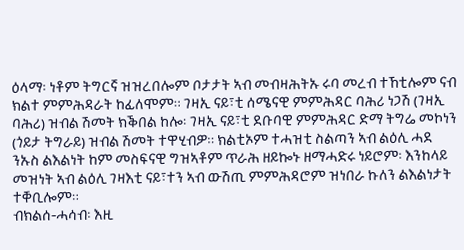ዕላማ፡ ነቶም ትግርኛ ዝዝረበሎም ቦታታት ኣብ መብዛሕትኡ ሩባ መረብ ተኸቲሎም ናብ ክልተ ምምሕዳራት ከፊለሞም። ገዛኢ ናይ፣ቲ ሰሜናዊ ምምሕዳር ባሕሪ ነጋሽ (ገዛኢ ባሕሪ) ዝብል ሽመት ክቕበል ከሎ፡ ገዛኢ ናይ፣ቲ ደቡባዊ ምምሕዳር ድማ ትግሬ መኮነን (ጎይታ ትግራይ) ዝብል ሽመት ተዋሂብዎ። ክልቲኦም ተሓዝቲ ስልጣን ኣብ ልዕሊ ሓደ ንኡስ ልእልነት ከም መስፍናዊ ግዝኣቶም ጥራሕ ዘይኰኑ ዘማሓድሩ ነይሮም፡ እንከላይ መዝነት ኣብ ልዕሊ ገዛእቲ ናይ፣ተን ኣብ ውሽጢ ምምሕዳሮም ዝነበራ ኩለን ልእልነታት ተቐቢሎም።
ብክልሰ-ሓሳብ፡ እዚ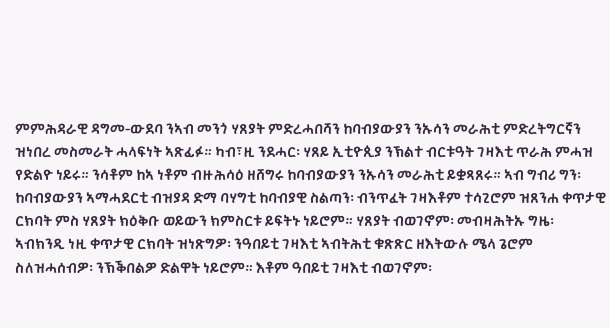ምምሕዳራዊ ዳግመ-ውደባ ንኣብ መንጎ ሃጸያት ምድረሓበሻን ከባብያውያን ንኡሳን መራሕቲ ምድረትግርኛን ዝነበረ መስመራት ሓላፍነት ኣጽፊፉ። ካብ፣ዚ ንደሓር፡ ሃጸይ ኢቲዮጲያ ንኽልተ ብርቱዓት ገዛእቲ ጥራሕ ምሓዝ የድልዮ ነይሩ። ንሳቶም ከኣ ነቶም ብዙሕሳዕ ዘሸግሩ ከባብያውያን ንኡሳን መራሕቲ ይቋጻጸሩ። ኣብ ግብሪ ግን፡ ከባብያውያን ኣማሓደርቲ ብዝያዳ ድማ ባሃግቲ ከባብያዊ ስልጣን፡ ብንጥፈት ገዛእቶም ተሳጊሮም ዝጸንሐ ቀጥታዊ ርክባት ምስ ሃጸያት ክዕቅቡ ወይውን ክምስርቱ ይፍትኑ ነይሮም። ሃጸያት ብወገኖም፡ መብዛሕትኡ ግዜ፡ ኣብክንዲ ነዚ ቀጥታዊ ርክባት ዝነጽግዎ፡ ንዓበይቲ ገዛእቲ ኣብትሕቲ ቁጽጽር ዘእትውሉ ሜላ ጌሮም ስለዝሓሰብዎ፡ ንኽቕበልዎ ድልዋት ነይሮም። እቶም ዓበይቲ ገዛእቲ ብወገኖም፡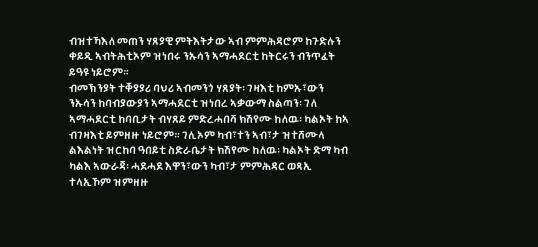ብዝተኻእለ መጠን ሃጸያዊ ምትእትታው ኣብ ምምሕዳሮም ከጉድሉን ቀይዲ ኣብትሕቲኦም ዝነበሩ ንኡሳን ኣማሓደርቲ ከትርሩን ብንጥፈት ይዓዩ ነይሮም።
ብመኽንያት ተቐያያሪ ባህሪ ኣብመንጎ ሃጸያት፡ ገዛእቲ ከምኡ፣ውን ንኡሳን ከባብያውያን ኣማሓደርቲ ዝነበረ ኣቃውማ ስልጣን፡ ገለ ኣማሓደርቲ ከባቢታት ብሃጸይ ምድረሓበሻ ክሽየሙ ከለዉ፡ ካልኦት ከኣ ብገዛእቲ ይምዘዙ ነይሮም። ገሊኦም ካብ፣ተን ኣብ፣ታ ዝተሸሙላ ልእልነት ዝርከባ ዓበይቲ ስድራቤታት ክሽየሙ ከለዉ፡ ካልኦት ድማ ካብ ካልእ ኣውራጃ፡ ሓደሓደ እዋን፣ውን ካብ፣ታ ምምሕዳር ወጻኢ ተላኢኾም ዝምዘዙ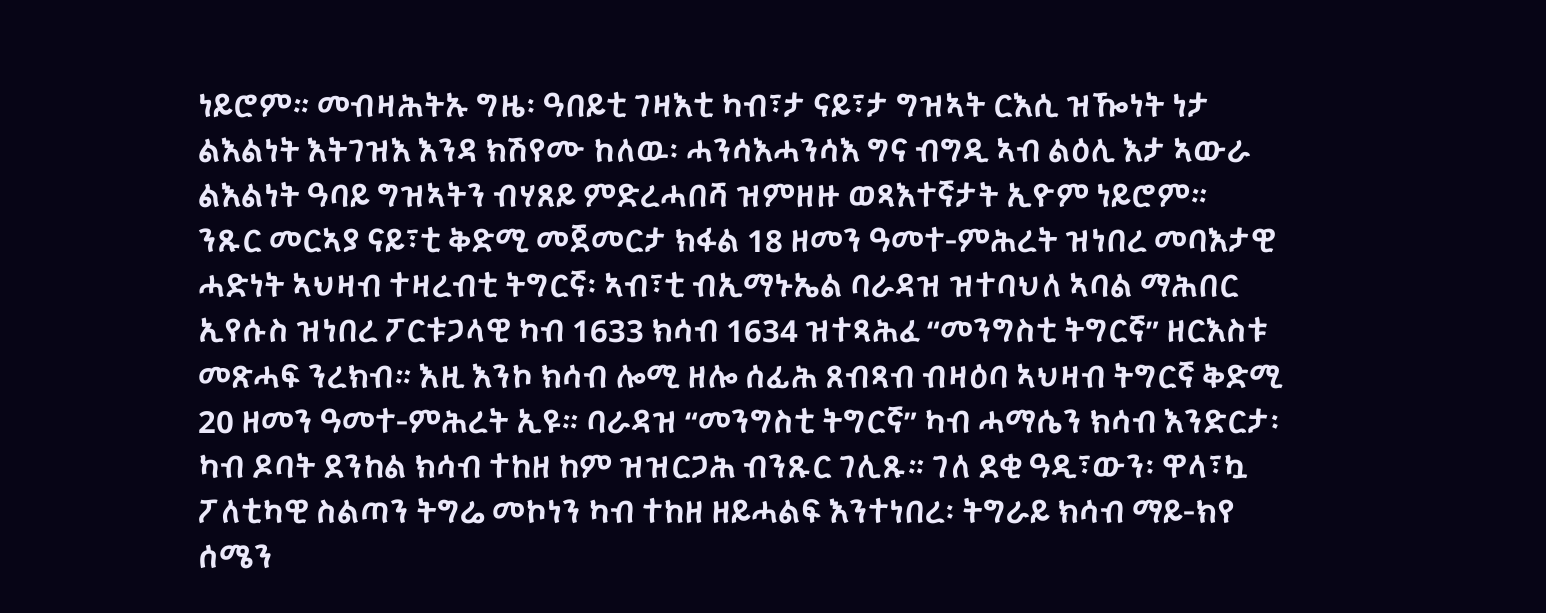ነይሮም። መብዛሕትኡ ግዜ፡ ዓበይቲ ገዛእቲ ካብ፣ታ ናይ፣ታ ግዝኣት ርእሲ ዝዀነት ነታ ልእልነት እትገዝእ እንዳ ክሽየሙ ከለዉ፡ ሓንሳእሓንሳእ ግና ብግዲ ኣብ ልዕሊ እታ ኣውራ ልእልነት ዓባይ ግዝኣትን ብሃጸይ ምድረሓበሻ ዝምዘዙ ወጻእተኛታት ኢዮም ነይሮም።
ንጹር መርኣያ ናይ፣ቲ ቅድሚ መጀመርታ ክፋል 18 ዘመን ዓመተ-ምሕረት ዝነበረ መባእታዊ ሓድነት ኣህዛብ ተዛረብቲ ትግርኛ፡ ኣብ፣ቲ ብኢማኑኤል ባራዳዝ ዝተባህለ ኣባል ማሕበር ኢየሱስ ዝነበረ ፖርቱጋላዊ ካብ 1633 ክሳብ 1634 ዝተጻሕፈ “መንግስቲ ትግርኛ” ዘርእስቱ መጽሓፍ ንረክብ። እዚ እንኮ ክሳብ ሎሚ ዘሎ ሰፊሕ ጸብጻብ ብዛዕባ ኣህዛብ ትግርኛ ቅድሚ 20 ዘመን ዓመተ-ምሕረት ኢዩ። ባራዳዝ “መንግስቲ ትግርኛ” ካብ ሓማሴን ክሳብ እንድርታ፡ ካብ ዶባት ደንከል ክሳብ ተከዘ ከም ዝዝርጋሕ ብንጹር ገሊጹ። ገለ ደቂ ዓዲ፣ውን፡ ዋላ፣ኳ ፖለቲካዊ ስልጣን ትግሬ መኮነን ካብ ተከዘ ዘይሓልፍ እንተነበረ፡ ትግራይ ክሳብ ማይ-ክየ ሰሜን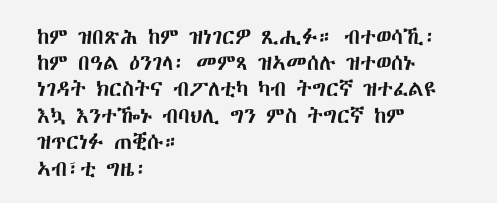ከም ዝበጽሕ ከም ዝነገርዎ ጺሒፉ። ብተወሳኺ፡ ከም በዓል ዕንገላ፡ መምጻ ዝኣመሰሉ ዝተወሰኑ ነገዳት ክርስትና ብፖለቲካ ካብ ትግርኛ ዝተፈልዩ እኳ እንተዀኑ ብባህሊ ግን ምስ ትግርኛ ከም ዝጥርነፉ ጠቒሱ።
ኣብ፣ቲ ግዜ፡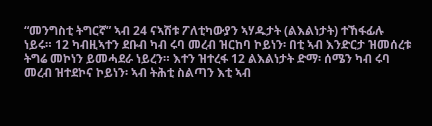“መንግስቲ ትግርኛ” ኣብ 24 ናኣሽቱ ፖለቲካውያን ኣሃዱታት (ልእልነታት) ተኸፋፊሉ ነይሩ። 12 ካብዚኣተን ደቡብ ካብ ሩባ መረብ ዝርከባ ኮይነን፡ በቲ ኣብ እንድርታ ዝመሰረቱ ትግሬ መኮነን ይመሓደራ ነይረን። እተን ዝተረፋ 12 ልእልነታት ድማ፡ ሰሜን ካብ ሩባ መረብ ዝተደኮና ኮይነን፡ ኣብ ትሕቲ ስልጣን እቲ ኣብ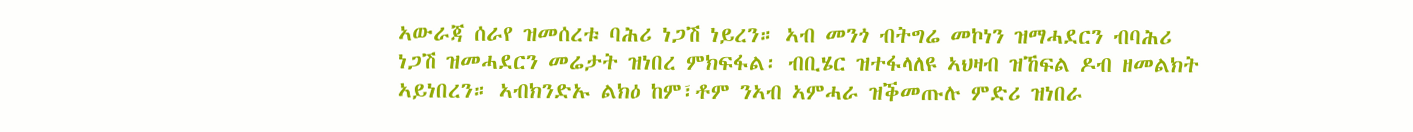ኣውራጃ ሰራየ ዝመሰረቱ ባሕሪ ነጋሽ ነይረን። ኣብ መንጎ ብትግሬ መኮነን ዝማሓደርን ብባሕሪ ነጋሽ ዝመሓደርን መሬታት ዝነበረ ምክፍፋል፡ ብቢሄር ዝተፋላለዩ ኣህዛብ ዝኸፍል ዶብ ዘመልክት ኣይነበረን። ኣብክንድኡ ልክዕ ከም፣ቶም ንኣብ ኣምሓራ ዝቕመጡሉ ምድሪ ዝነበራ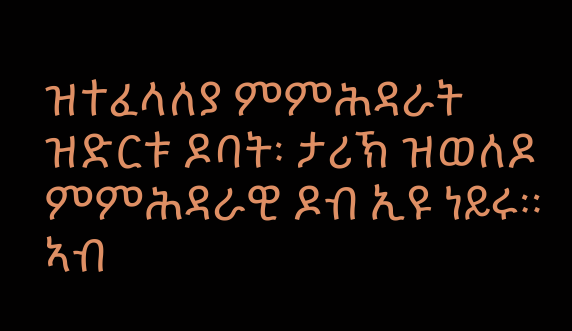ዝተፈላለያ ምምሕዳራት ዝድርቱ ዶባት፡ ታሪኽ ዝወለዶ ምምሕዳራዊ ዶብ ኢዩ ነይሩ።
ኣብ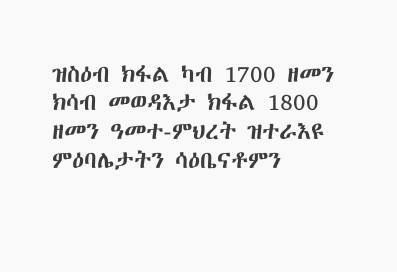ዝስዕብ ክፋል ካብ 1700 ዘመን ክሳብ መወዳእታ ክፋል 1800 ዘመን ዓመተ-ምህረት ዝተራእዩ ምዕባሌታትን ሳዕቤናቶምን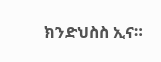ክንድህስስ ኢና።